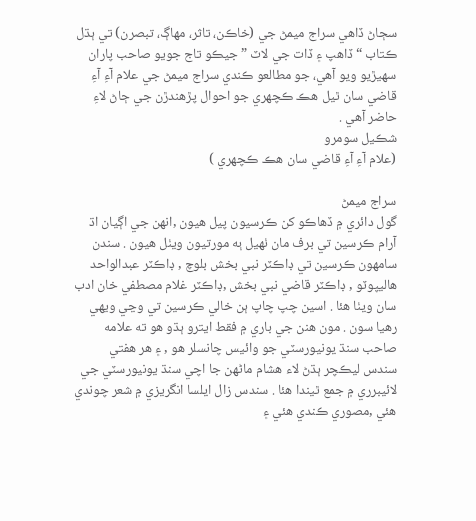سڄاڻ ڏاهي سراج ميمڻ جي (خاڪن، تاثر، مهاڳ، تبصرن) تي ٻڌل ڪتاب “ڏاهپ ۽ ڏات جي لاٽ ” جيڪو تاج جويو صاحب پاران سهيڙيو ويو آھي، جو مطالعو ڪندي سراج ميمڻ جي علام آءِ آءِ قاضي سان ٿيل هڪ ڪچهري جو احوال پڙھندڙن جي ڄاڻ لاءِ حاضر آھي .
شڪيل سومرو
(علام آءِ آءِ قاضي سان هڪ ڪچهري )

سراج ميمڻ
گول دائري ۾ ڏهاڪو کن ڪرسيون پيل هيون ,انهن جي اڳيان اڌ آرام ڪرسين تي برف مان ٺهيل ٻه مورتيون ويٺل هيون . سندن سامهون ڪرسين تي ڊاڪٽر نبي بخش بلوچ , ڊاڪٽر عبدالواحد هاليپوٽو , ڊاڪٽر قاضي نبي بخش ,ڊاڪٽر غلام مصطفي خان ادب سان ويٺا هئا . اسين چپ چاپ ٻن خالي ڪرسين تي وڃي ويهي رهيا سون . مون هنن جي باري ۾ فقط ايترو ٻڌو هو ته علامه صاحب سنڌ يونيورسٽي جو وائيس چانسلر هو , ۽ هر هفتي سندس ليڪچر ٻڌڻ لاء ھشام ماڻھن جا اچي سنڌ يونيورسٽي جي لائيبرري ۾ جمع ٿيندا هئا . سندس زال ايلسا انگريزي ۾ شعر چوندي هئي ,مصوري ڪندي هئي ۽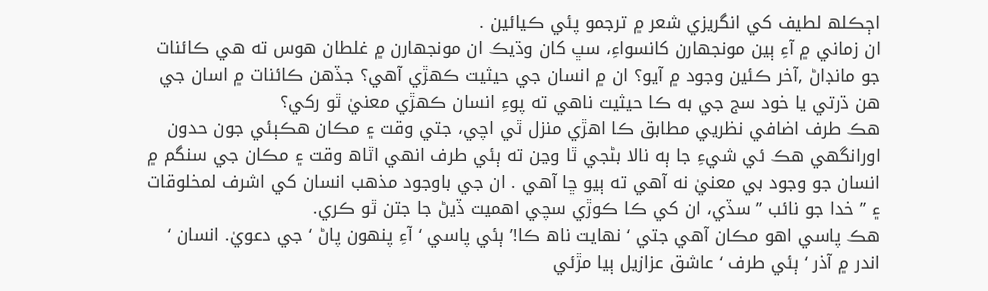اڄڪلھ لطيف کي انگريزي شعر ۾ ترجمو پئي ڪيائين .
ان زماني ۾ آءِ ٻين مونجهارن کانسواءِ، سڀ کان وڌيڪ ان مونجهارن ۾ غلطان هوس ته هي ڪائنات جو مانڊاڻ ,آخر ڪئين وجود ۾ آيو؟ ان ۾ انسان جي حيثيت ڪهڙي آھي؟ جڏھن ڪائنات ۾ اسان جي هن ڌرتي يا خود سج جي به ڪا حيثيت ناهي ته پوءِ انسان ڪهڙي معنيٰ ٿو رکي؟
هڪ طرف اضافي نظريي مطابق ڪا اهڙي منزل ٿي اچي، جتي وقت ۽ مڪان هڪٻئي جون حدون اورانگهي هڪ ئي شيءِ جا ٻه نالا بڻجي ٿا وڃن ته ٻئي طرف انهي اٿاھ وقت ۽ مڪان جي سنگم ۾ انسان جو وجود بي معنيٰ نه آھي ته ٻيو ڇا آھي . ان جي باوجود مذهب انسان کي اشرف لمخلوقات ۽ ” خدا جو نائب ” سڏي، ان کي ڪا ڪوڙي سچي اهميت ڏيڻ جا جتن ٿو ڪري.
هڪ پاسي اهو مڪان آھي جتي ‘ نهايت ناھ ڪا!’ ٻئي پاسي ‘آءِ پنهون پاڻ ‘ جي دعويٰ. انسان ‘ اندر ۾ آذر ‘ ٻئي طرف ‘ عاشق عزازيل ٻيا مڙئي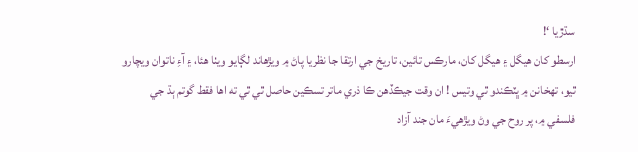سڌڙيا ‘!
ارسطو کان هيگل ۽ ھيگل کان، مارڪس تائين، تاريخ جي ارتقا جا نظريا پاڻ ۾ ويڙهاند لڳايو ويٺا هئا، ۽ آءِ ناتوان ويچارو ٿيو، تهخانن ۾ ڀٽڪندو ٿي وتيس ! ان وقت جيڪڏھن ڪا ذري ماتر تسڪين حاصل ٿي ٿي ته اها فقط گوتم ٻڌ جي فلسفي ۾، پر روح جي وڻ ويڙھيءَ مان جند آزاد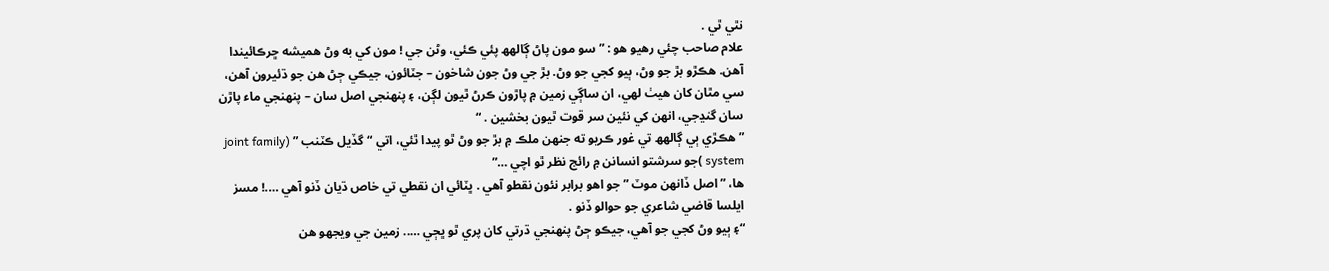نٿي ٿي .
علام صاحب چئي رهيو هو : ” سو مون پاڻ ڳالھھ پئي ڪئي، وڻن جي ! مون کي به وڻ هميشه ڇرڪائيندا آھن. هڪڙو بڙ جو وڻ، ٻيو کجي جو وڻ. بڙ جي وڻ جون شاخون – جٽائون، جيڪي ڄڻ ھن جو ڌئيرون آھن، سي مٿان کان هيٺ لهي، ان ساڳي زمين ۾ پاڙون ڪرڻ ٿيون لڳن، ۽ پنهنجي اصل سان – پنهنجي ماء پاڙن سان گنڍجي، انهن کي نئين سر قوت ٿيون بخشين . “
” هڪڙي ٻي ڳالھھ تي غور ڪريو ته جنهن ملڪ ۾ بڙ جو وڻ ٿو پيدا ٿئي، اتي “گڏيل ڪٽنب ” (joint family system )جو سرشتو انسانن ۾ رائج نظر ٿو اچي …”
ها، ” اصل ڏانهن موٽ ” جو اهو برابر نئون نقطو آھي . ڀٽائي ان نقطي تي خاص ڌيان ڏنو آھي ….! مسز ايلسا قاضي شاعري جو حوالو ڏنو .
“۽ ٻيو وڻ کجي جو آھي، جيڪو ڄڻ پنهنجي ڌرتي کان پري ٿو ڀڄي ….. زمين جي ويجهو هن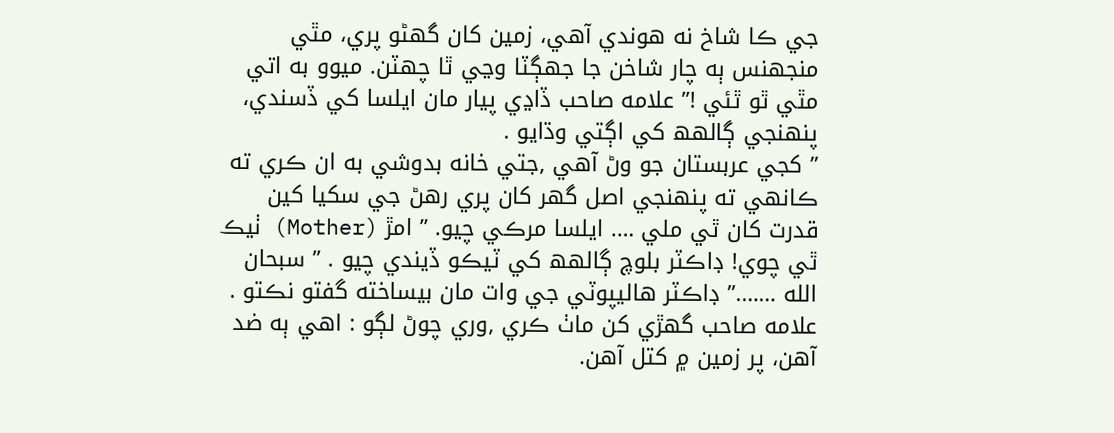جي ڪا شاخ نه هوندي آھي، زمين کان گهڻو پري، مٿي منجهنس ٻه چار شاخن جا جهڳٽا وڃي ٿا چهٽن. ميوو به اتي مٿي ٿو ٿئي !” علامه صاحب ڏاڍي پيار مان ايلسا کي ڏسندي، پنهنجي ڳالھھ کي اڳتي وڌايو .
” کجي عربستان جو وڻ آھي ,جتي خانه بدوشي به ان ڪري ته ڪانهي ته پنهنجي اصل گهر کان پري رهڻ جي سکيا کين قدرت کان ٿي ملي …. ايلسا مرڪي چيو. ” امڙ (Mother) ٺيڪ ٿي چوي! ڊاڪٽر بلوچ ڳالھھ کي ٽيڪو ڏيندي چيو . ” سبحان الله …….” ڊاڪٽر هاليپوٽي جي وات مان بيساخته گفتو نڪتو .
علامه صاحب گهڙي کن ماٺ ڪري ,وري چوڻ لڳو : اهي ٻه ضد آھن، پر زمين ۾ کتل آھن.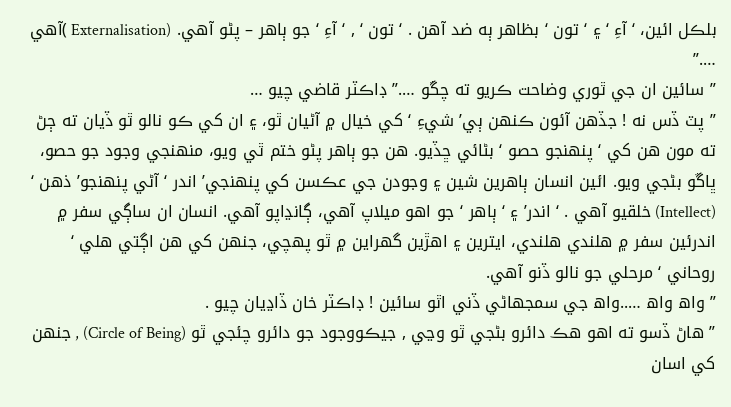بلڪل ائين، ‘آءِ ‘ ۽ ‘ تون ‘ بظاهر ٻه ضد آهن . ‘ تون ‘ , ‘ آءِ ‘ جو ٻاهر – پڻو آھي. (Externalisation )آهي ….”
” سائين ان جي ٿوري وضاحت ڪريو ته چڱو ….” ڊاڪٽر قاضي چيو …
” پٽ ڏس نه ! جڏھن آئون ڪنهن ٻي’ شيءِ ‘ کي خيال ۾ آڻيان ٿو، ۽ ان کي ڪو نالو ٿو ڏيان ته ڄڻ ته مون هن کي ‘ پنهنجو حصو ‘ بڻائي ڇڏيو. هن جو ٻاهر پڻو ختم ٿي ويو، منهنجي وجود جو حصو، ڀاڱو بڻجي ويو. ائين انسان ٻاهرين شين ۽ وجودن جي عڪسن کي پنهنجي’ اندر ‘ آڻي پنهنجو’ ذهن ‘ (Intellect) خلقيو آھي . ‘ اندر’ ۽ ‘ ٻاهر ‘ جو اهو ميلاپ آھي، ڳانڍاپو آھي. انسان ان ساڳي سفر ۾ اندرئين سفر ۾ هلندي هلندي، ايترين ۽ اهڙين گهراين ۾ ٿو پهچي، جنهن کي هن اڳتي هلي ‘ روحاني ‘ مرحلي جو نالو ڏنو آھي.
” واھ واھ …..واھ جي سمجهاڻي ڏني اٿو سائين ! ڊاڪٽر خان ڏاڍيان چيو .
” هاڻ ڏسو ته اهو هڪ دائرو بڻجي ٿو وڃي , جيڪووجود جو دائرو چئجي ٿو (Circle of Being) , جنهن کي اسان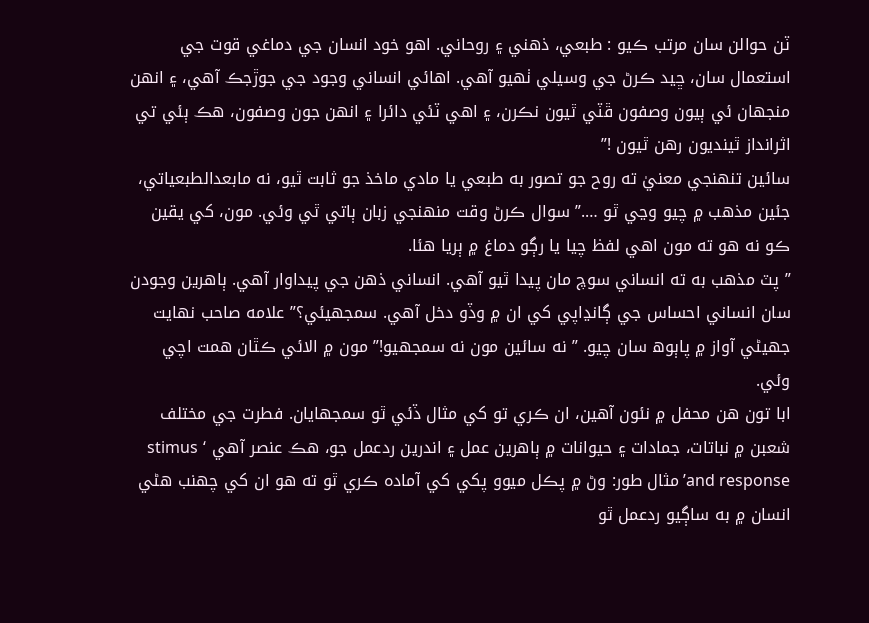ٽن حوالن سان مرتب ڪيو : طبعي، ذهني ۽ روحاني. اهو خود انسان جي دماغي قوت جي استعمال سان، ڇيد ڪرڻ جي وسيلي ٺهيو آهي. اهائي انساني وجود جي جوڙجڪ آھي، ۽ انهن منجهان ئي ٻيون وصفون ڦٽي ٿيون نڪرن، ۽ اهي ٽئي دائرا ۽ انهن جون وصفون، هڪ ٻئي تي اثرانداز ٿينديون رهن ٿيون !”
سائين تنهنجي معنيٰ ته روح جو تصور به طبعي يا مادي ماخذ جو ثابت ٿيو، نه مابعدالطبعياتي، جئين مذهب ۾ چيو وڃي ٿو ….” سوال ڪرڻ وقت منهنجي زبان ٻاتي ٿي وئي. مون، کي يقين ڪو نه هو ته مون اهي لفظ چيا يا رڳو دماغ ۾ ٻريا هئا.
” پٽ مذهب به ته انساني سوچ مان پيدا ٿيو آھي. انساني ذهن جي پيداوار آھي. ٻاهرين وجودن سان انساني احساس جي ڳانڍاپي کي ان ۾ وڏو دخل آھي. سمجهيئي؟” علامه صاحب نهايت جهيڻي آواز ۾ پاٻوھ سان چيو. ” نه سائين مون نه سمجهيو!” مون ۾ الائي ڪٿان همت اچي وئي.
ابا تون هن محفل ۾ نئون آھين، ان ڪري تو کي مثال ڏئي ٿو سمجهايان. فطرت جي مختلف شعبن ۾ نباتات، جمادات ۽ حيوانات ۾ ٻاهرين عمل ۽ اندرين ردعمل جو، هڪ عنصر آھي ‘ stimus and response’ مثال طور: وڻ ۾ پڪل ميوو پکي کي آماده ڪري ٿو ته هو ان کي چهنب هڻي انسان ۾ به ساڳيو ردعمل ٿو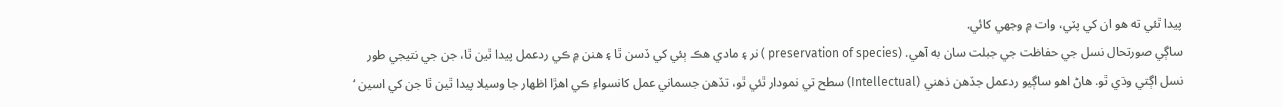پيدا ٿئي ته هو ان کي پٽي، وات ۾ وجهي کائي.
ساڳي صورتحال نسل جي حفاظت جي جبلت سان به آھي. (preservation of species ) نر ۽ مادي هڪ ٻئي کي ڏسن ٿا ۽ هنن ۾ ڪي ردعمل پيدا ٿين ٿا، جن جي نتيجي طور نسل اڳتي وڌي ٿو. هاڻ اهو ساڳيو ردعمل جڏھن ذهني (Intellectual) سطح تي نمودار ٿئي ٿو، تڏھن جسماني عمل کانسواءِ ڪي اهڙا اظھار جا وسيلا پيدا ٿين ٿا جن کي اسين ‘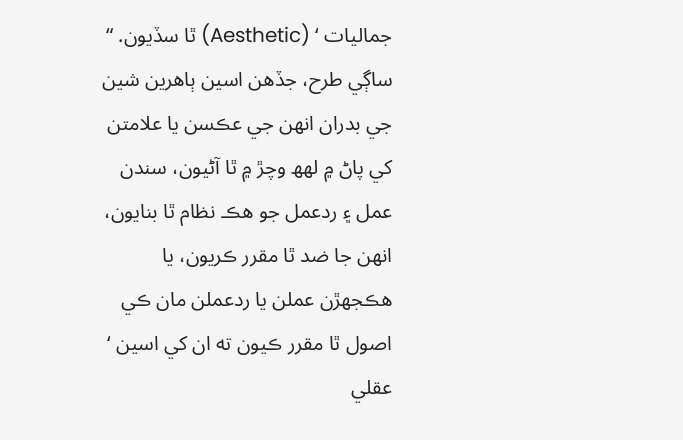جماليات ‘ (Aesthetic) ٿا سڏيون. “
ساڳي طرح، جڏھن اسين ٻاهرين شين جي بدران انهن جي عڪسن يا علامتن کي پاڻ ۾ لھھ وچڙ ۾ ٿا آڻيون، سندن عمل ۽ ردعمل جو هڪ نظام ٿا بنايون، انهن جا ضد ٿا مقرر ڪريون، يا هڪجهڙن عملن يا ردعملن مان ڪي اصول ٿا مقرر ڪيون ته ان کي اسين ‘ عقلي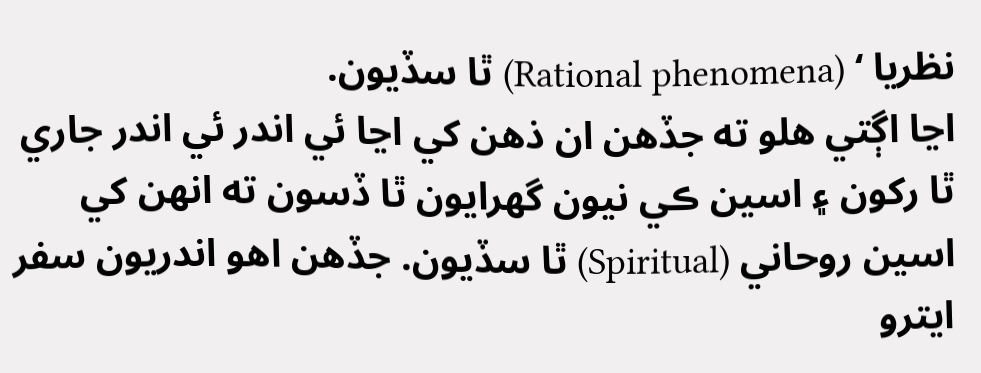نظريا ‘ (Rational phenomena) ٿا سڏيون.
اڃا اڳتي هلو ته جڏهن ان ذهن کي اڃا ئي اندر ئي اندر جاري ٿا رکون ۽ اسين ڪي نيون گهرايون ٿا ڏسون ته انهن کي اسين روحاني (Spiritual) ٿا سڏيون. جڏھن اهو اندريون سفر ايترو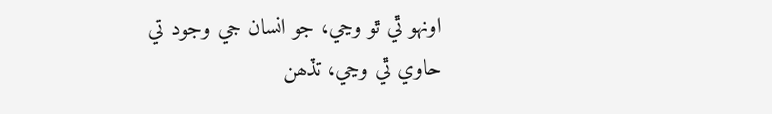اونهو ٿي ٿو وڃي، جو انسان جي وجود تي حاوي ٿي وڃي، تڏھن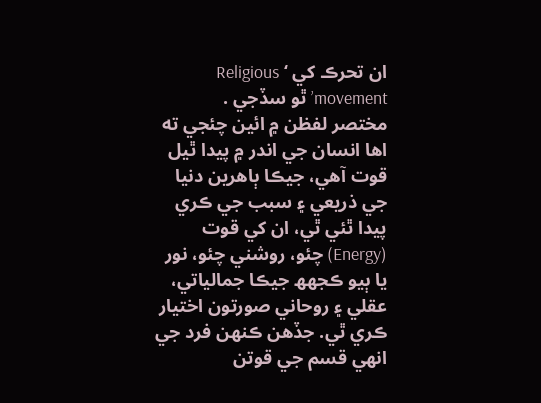ان تحرڪ کي ‘ Religious movement’ ٿو سڏجي .
مختصر لفظن ۾ ائين چئجي ته اها انسان جي اندر ۾ پيدا ٿيل قوت آھي، جيڪا ٻاهرين دنيا جي ذريعي ۽ سبب جي ڪري پيدا ٿئي ٿي، ان کي قوت (Energy) چئو، روشني چئو، نور يا ٻيو ڪجھھ جيڪا جمالياتي، عقلي ۽ روحاني صورتون اختيار ڪري ٿي. جڏھن ڪنهن فرد جي انهي قسم جي قوتن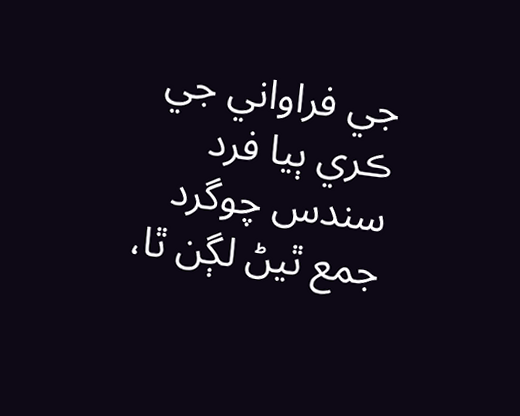جي فراواني جي ڪري ٻيا فرد سندس چوگرد جمع ٿيڻ لڳن ٿا،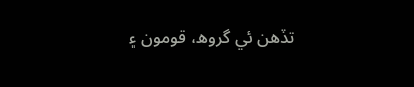تڏھن ئي گروھ، قومون ۽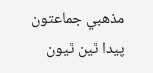مذهبي جماعتون پيدا ٿين ٿيون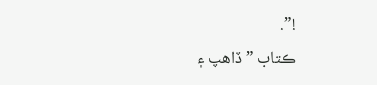!”.
ڪتاب ” ڏاهپ ۽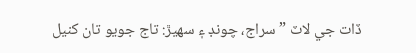ڏات جي لاٽ ” سراج، چونڊ ۽ سهيڙ: تاج جويو تان کنيل